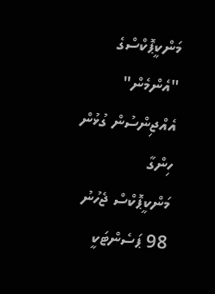މަންކީޕޮކްސްގެ "އެންމެން" އެއްޖިންސުން ގުޅުން ހިންގާ
މަންކީޕޮކްސް ޖެހުނު 98 ޕަސެންޓަކީ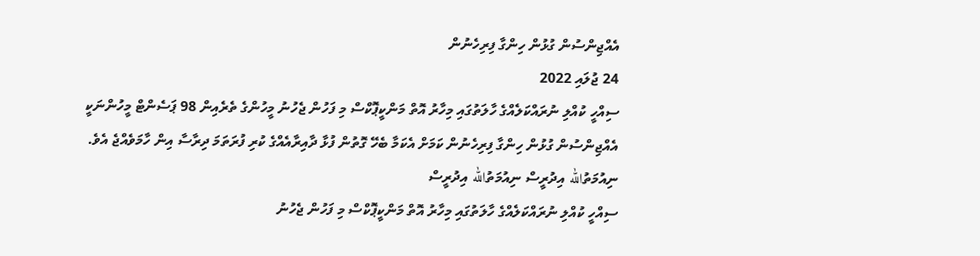އެއްޖިންސުން ގުޅުން ހިންގާ ފިރިހެނުން
24 ޖުލައި 2022
ސިއްހީ ކުއްލި ނުރައްކަލެއްގެ ހާލަތުގައި މިހާރު އޮތް މަންކީޕޮކްސް މި ފަހުން ޖެހުނު މީހުންގެ ތެރެއިން 98 ޕަސެންޓް މީހުންނަކީ އެއްޖިންސުން ގުޅުން ހިންގާ ފިރިހެނުން ކަމަށް އެކަމާ ބެހޭ ގޮތުން ފުޅާ ދާއިރާއެއްގެ ކުރި ފުރަތަމަ ދިރާސާ އިން ހާމަވެއްޖެ އެވެ.
ނިއުމަތުالله އިދުރީސް ނިއުމަތުالله އިދުރީސް
ސިއްހީ ކުއްލި ނުރައްކަލެއްގެ ހާލަތުގައި މިހާރު އޮތް މަންކީޕޮކްސް މި ފަހުން ޖެހުނު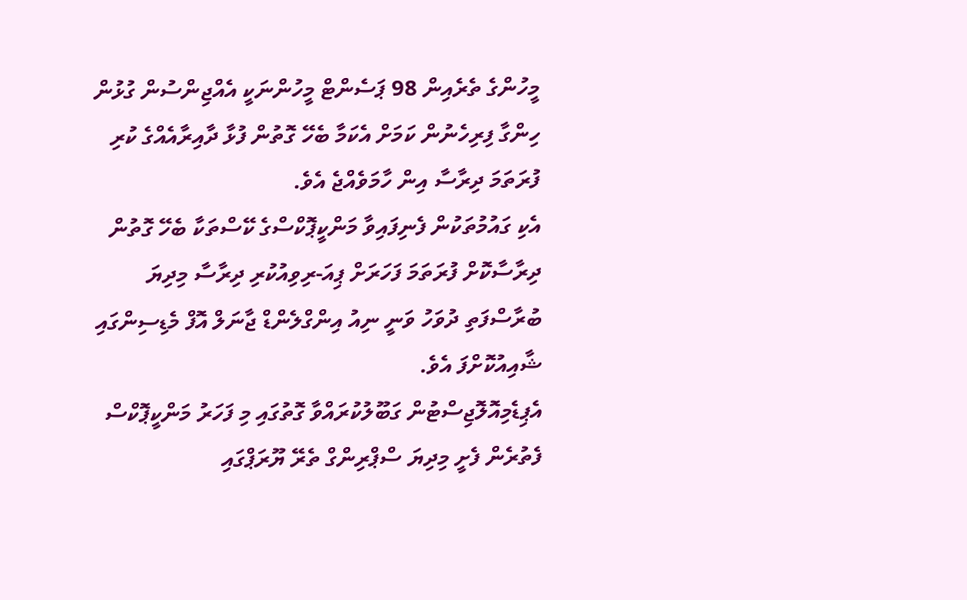މީހުންގެ ތެރެއިން 98 ޕަސެންޓް މީހުންނަކީ އެއްޖިންސުން ގުޅުން ހިންގާ ފިރިހެނުން ކަމަށް އެކަމާ ބެހޭ ގޮތުން ފުޅާ ދާއިރާއެއްގެ ކުރި ފުރަތަމަ ދިރާސާ އިން ހާމަވެއްޖެ އެވެ.
އެކި ގައުމުތަކުން ފެނިފައިވާ މަންކީޕޮކްސްގެ ކޭސްތަކާ ބެހޭ ގޮތުން ދިރާސާކޮށް ފުރަތަމަ ފަހަރަށް ޕިއަ-ރިވިއުކުރި ދިރާސާ މިދިޔަ ބުރާސްފަތި ދުވަހު ވަނީ ނިއު އިންގްލެންޑް ޖާނަލް އޮފް މެޑިސިންގައި ޝާއިއުކޮށްފަ އެވެ.
އެޕިޑެމިއޮލޮޖިސްޓުން ގަބޫލުކުރައްވާ ގޮތުގައި މި ފަހަރު މަންކީޕޮކްސް ފެތުރެން ފެށީ މިދިޔަ ސްޕްރިންގް ތެރޭ ޔޫރަޕްގައި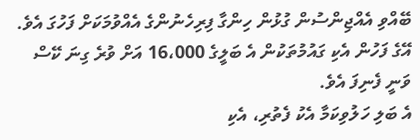ބޭއްވި އެއްޖިންސުން ގުޅުން ހިންގާ ފިރިހެނުންގެ އެއްވުމަކަށް ފަހުގަ އެވެ. އޭގެ ފަހުން އެކި ގައުމުތަކުން އެ ބަލީގެ 16،000 އަށް ވުރެ ގިނަ ކޭސް ވަނީ ފެނިފަ އެވެ.
އެ ބަލި ހަލުވިކަމާ އެކު ފެތުރި، އެކި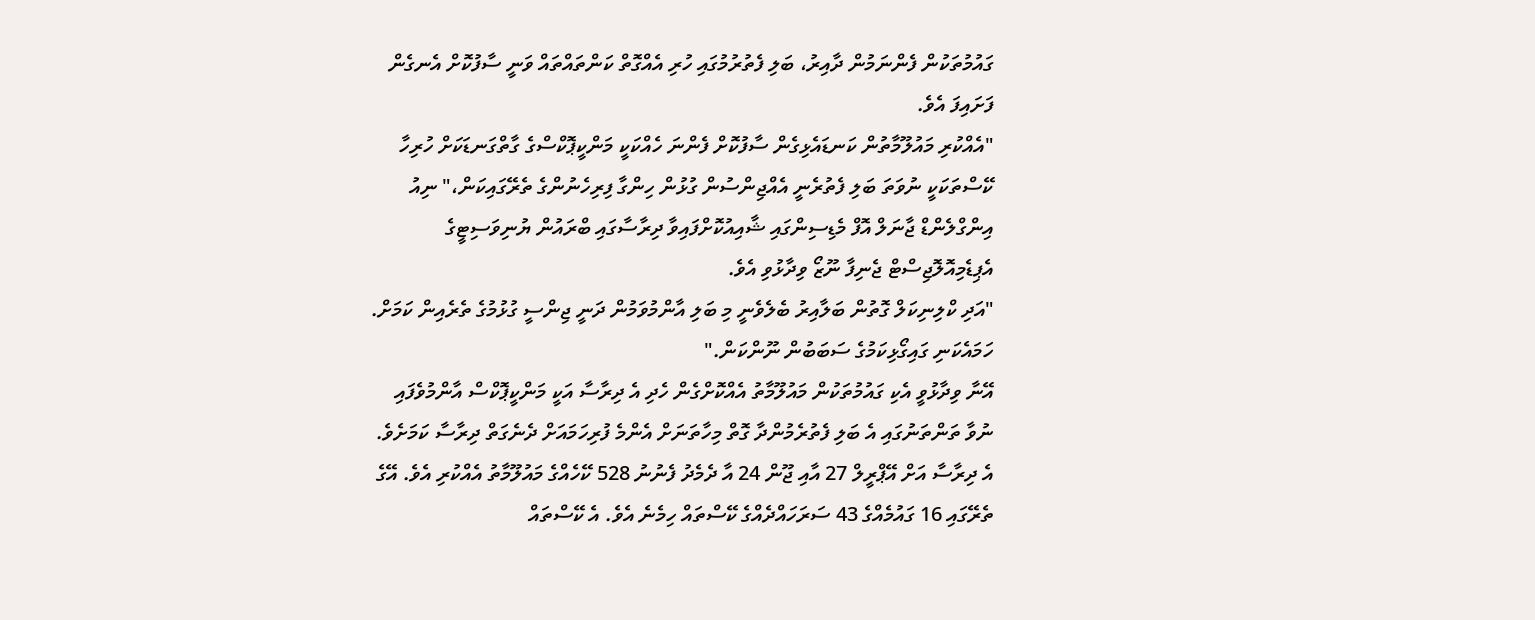ގައުމުތަކުން ފެންނަމުން ދާއިރު، ބަލި ފެތުރުމުގައި ހުރި އެއްގޮތް ކަންތައްތައް ވަނީ ސާފުކޮށް އެނގެން ފަށައިފަ އެވެ.
"އެއްކުރި މައުލޫމާތުން ކަނޑައެޅިގެން ސާފުކޮށް ފެންނަ ހެއްކަކީ މަންކީޕޮކްސްގެ ގާތްގަނޑަކަށް ހުރިހާ ކޭސްތަކަކީ ނުވަތަ ބަލި ފެތުރެނީ އެއްޖިންސުން ގުޅުން ހިންގާ ފިރިހެނުންގެ ތެރޭގައިކަން،" ނިއު އިންގްލެންޑް ޖާނަލް އޮފް މެޑިސިންގައި ޝާއިއުކޮށްފައިވާ ދިރާސާގައި ބްރައުން ޔުނިވަސިޓީގެ އެޕިޑެމިއޮލޮޖިސްޓް ޖެނިފާ ނޫޒޯ ވިދާޅުވި އެވެ.
"އަދި ކްލިނިކަލް ގޮތުން ބަލާއިރު ބެލެވެނީ މި ބަލި އާންމުވަމުން ދަނީ ޖިންސީ ގުޅުމުގެ ތެރެއިން ކަމަށް. ހަމައެކަނި ގައިގޯޅިކަމުގެ ސަބަބުން ނޫންކަން."
އޭނާ ވިދާޅުވީ އެކި ގައުމުތަކުން މައުލޫމާތު އެއްކޮށްގެން ހެދި އެ ދިރާސާ އަކީ މަންކީޕޮކްސް އާންމުވެފައި ނުވާ ތަންތަނުގައި އެ ބަލި ފެތުރެމުންދާ ގޮތް މިހާތަނަށް އެންމެ ފުރިހަމައަށް ދެނެގަތް ދިރާސާ ކަމަށެވެ.
އެ ދިރާސާ އަށް އޭޕްރީލް 27 އާއި ޖޫން 24 އާ ދެމެދު ފެނުނު 528 ކޭހެއްގެ މައުލޫމާތު އެއްކުރި އެވެ. އޭގެ ތެރޭގައި 16 ގައުމެއްގެ 43 ސަރަހައްދެއްގެ ކޭސްތައް ހިމެނެ އެވެ. އެ ކޭސްތައް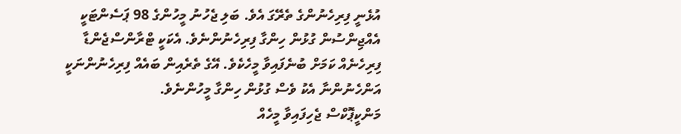އުޅެނީ ފިރިހެނުންގެ ތެރޭގަ އެވެ. ބަލި ޖެހުނު މީހުންގެ 98 ޕަސެންޓަކީ އެއްޖިންސުން ގުޅުން ހިންގާ ފިރިހެނުންނެވެ. އެކަކީ ޓްރާންސްޖެންޑާ ފިރިހެނެއް ކަމަށް ބުނެފައިވާ މީހެކެވެ. އޭގެ ތެރެއިން ބައެއް ފިރިހެނުންނަކީ އަންހެނުންނާ އެކު ވެސް ގުޅުން ހިންގާ މީހުންނެވެ.
މަންކީޕޮކްސް ޖެހިފައިވާ މީހެއް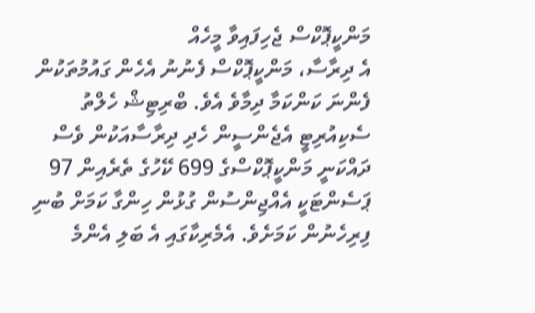މަންކީޕޮކްސް ޖެހިފައިވާ މީހެއް
އެ ދިރާސާ، މަންކީޕޮކްސް ފެނުނު އެހެން ގައުމުތަކުން ފެންނަ ކަންކަމާ ދިމާވެ އެވެ. ބްރިޓިޝް ހެލްތު ސެކިއުރިޓީ އެޖެންސީން ހެދި ދިރާސާއަކުން ވެސް ދައްކަނީ މަންކީޕޮކްސްގެ 699 ކޭހުގެ ތެރެއިން 97 ޕަސެންޓަކީ އެއްޖިންސުން ގުޅުން ހިންގާ ކަމަށް ބުނި ފިރިހެނުން ކަމަށެވެ. އެމެރިކާގައި އެ ބަލި އެންމެ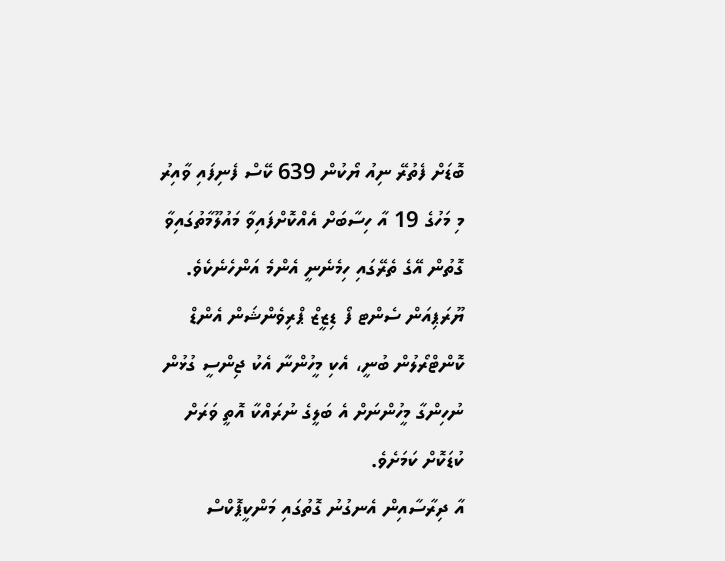ބޮޑަށް ފެތުރޭ ނިއު ޔޯކުން 639 ކޭސް ފެނިފައި ވާއިރު މި މަހުގެ 19 އާ ހިސާބަށް އެއްކޮށްފައިވާ މައުލޫމާތުގައިވާ ގޮތުން އޭގެ ތެރޭގައި ހިމެނެނީ އެންމެ އަންހެނެކެވެ.
ޔޫރަޕިއަން ސެންޓ ފޯ ޑިޒީޒް ޕްރިވެންޝަން އެންޑް ކޮންޓްރޯލުން ބުނީ، އެކި މީހުންނާ އެކު ޖިންސީ ގުޅުން ނުހިންގާ މީހުންނަށް އެ ބަލީގެ ނުރައްކާ އޮތީ ވަރަށް ކުޑަކޮށް ކަމަށެވެ.
އާ ދިރާސާއިން އެނގުނު ގޮތުގައި މަންކީޕޮކްސް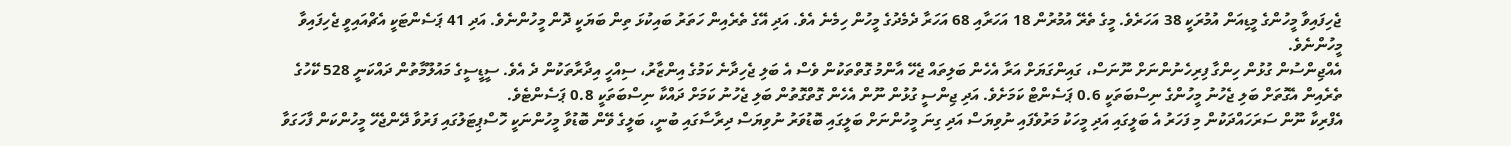ޖެހިފައިވާ މީހުންގެ މީޑިއަން އުމުރަކީ 38 އަހަރެވެ. މީގެ ތެރޭ އުމުރުން 18 އަހަރާއި 68 އަހަރާ ދެމެދުގެ މީހުން ހިމެނެ އެވެ. އަދި އޭގެ ތެރެއިން ހަތަރު ބައިކުޅަ ތިން ބަޔަކީ ދޮން މީހުންނެވެ. އަދި 41 ޕަސެންޓަކީ އެޗްއައިވީ ޖެހިފައިވާ މީހުންނެވެ.
އެއްޖިންސުން ގުޅުން ހިންގާ ފިރިހެނުންނަށް ނޫނަސް، ގައިންގަޔަށް އަރާ އެހެން ބަލިތައް ޖެހޭ އާންމު ގޮތްތަކުން ވެސް އެ ބަލި ޖެހިދާނެ ކަމުގެ އިންޒާރު، ސިއްހީ އިދާރާތަކުން ދެ އެވެ. ސީޑީސީގެ މައުލޫމާތުން ދައްކަނީ 528 ކޭހުގެ ތެރެއިން އެގޮތަށް ބަލި ޖެހުނު މީހުންގެ ނިސްބަތަކީ 0.6 ޕަސެންޓް ކަމަށެވެ. އަދި ޖިންސީ ގުޅުން ނޫން އެހެން ގޮތްގޮތުން ބަލި ޖެހުނު ކަމަށް ދައްކާ ނިސްބަތަކީ 0.8 ޕަސެންޓެވެ.
އެފްރިކާ ނޫން ސަރަހައްދަކުން މި ފަހަރު އެ ބަލީގައި އަދި މީހަކު މަރުވެފައި ނުވިޔަސް އަދި ގިނަ މީހުންނަށް ބަލީގައި ބޮޑުވަރު ނުވިޔަސް ދިރާސާގައި ބުނީ، ބަލީގެ ވޭން ބޮޑުވާ މީހުންނަކީ ހޮސްޕިޓަލުގައި ފަރުވާ ދޭންޖެހޭ މީހުންކަން ފާހަގަވާ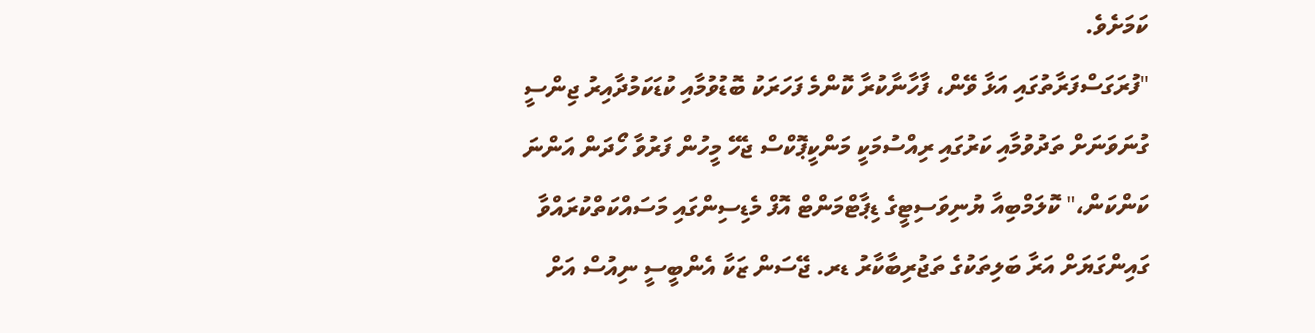ކަމަށެވެ.
"ފުރަގަސްފަރާތުގައި އަޅާ ވޭން، ފާހާނާކުރާ ކޮންމެ ފަހަރަކު ބޮޑުވުމާއި ކުޑަކަމުދާއިރު ޖިންސީ ގުނަވަނަށް ތަދުވުމާއި ކަރުގައި ރިއްސުމަކީ މަންކީޕޮކްސް ޖެހޭ މީހުން ފަރުވާ ހޯދަން އަންނަ ކަންކަން،" ކޮލަމްބިއާ ޔުނިވަސިޓީގެ ޑިޕާޓްމަންޓް އޮފް މެޑިސިންގައި މަސައްކަތްކުރައްވާ ގައިންގަޔަށް އަރާ ބަލިތަކުގެ ތަޖުރިބާކާރު ޑރ. ޖޭސަން ޒަކާ އެންބީސީ ނިއުސް އަށް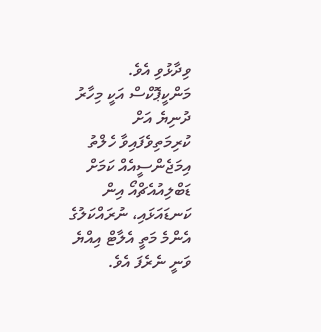ވިދާޅުވި އެވެ.
މަންކީޕޮކްސް އަކީ މިހާރު ދުނިޔެ އަށް ކުރިމަތިވެފައިވާ ހެލްތު އިމަޖެންސީއެއް ކަމަށް ޑަބްލިއުއެޗްއޯ އިން ކަނޑައަޅައި، ނުރައްކަލުގެ އެންމެ މަތީ އެލާޓް އިއްޔެ ވަނީ ނެރެފަ އެވެ.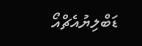ޑަބްލިޔުއެޗްއޯ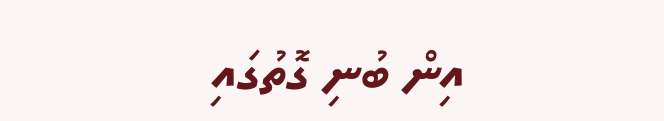އިން ބުނި ގޮތުގައި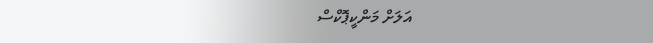އަލަށް މަންކީޕޮކްސް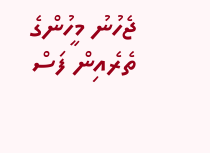ޖެހުނު މީހުންގެ ތެރެއިން ފަސް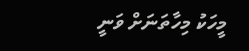މީހަކު މިހާތަނަށް ވަނީ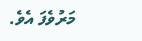މަރުވެފަ އެވެ.